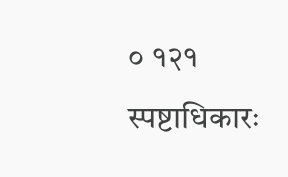० १२१ स्पष्टाधिकारः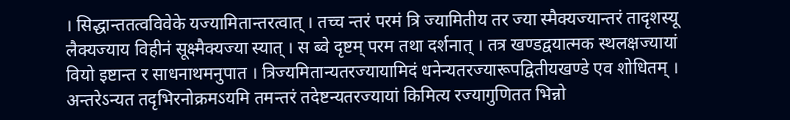। सिद्धान्ततत्वविवेके यज्यामितान्तरत्वात् । तच्च न्तरं परमं त्रि ज्यामितीय तर ज्या स्मैक्यज्यान्तरं तादृशस्यू लैक्यज्याय विहीनं सूक्ष्मैक्यज्या स्यात् । स ब्वे दृष्टम् परम तथा दर्शनात् । तत्र खण्डद्वयात्मक स्थलक्षज्यायां वियो इष्टान्त र साधनाथमनुपात । त्रिज्यमितान्यतरज्यायामिदं धनेन्यतरज्यारूपद्वितीयखण्डे एव शोधितम् । अन्तरेऽन्यत तदृभिरनोक्रमऽयमि तमन्तरं तदेष्टन्यतरज्यायां किमित्य रज्यागुणितत भिन्नो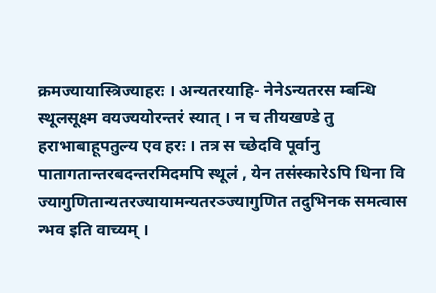क्रमज्यायास्त्रिज्याहरः । अन्यतरयाहि- नेनेऽन्यतरस म्बन्धि स्थूलसूक्ष्म वयज्ययोरन्तरं स्यात् । न च तीयखण्डे तु हराभाबाहूपतुल्य एव हरः । तत्र स च्छेदवि पूर्वानु पातागतान्तरबदन्तरमिदमपि स्थूलं , येन तसंस्कारेऽपि धिना वि ज्यागुणितान्यतरज्यायामन्यतरञ्ज्यागुणित तदुभिनक समत्वास न्भव इति वाच्यम् ।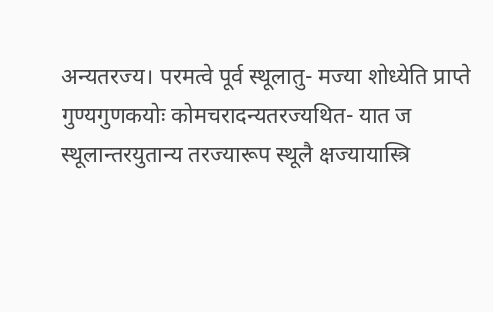अन्यतरज्य। परमत्वे पूर्व स्थूलातु- मज्या शोध्येति प्राप्ते गुण्यगुणकयोः कोमचरादन्यतरज्यथित- यात ज स्थूलान्तरयुतान्य तरज्यारूप स्थूलै क्षज्यायास्त्रि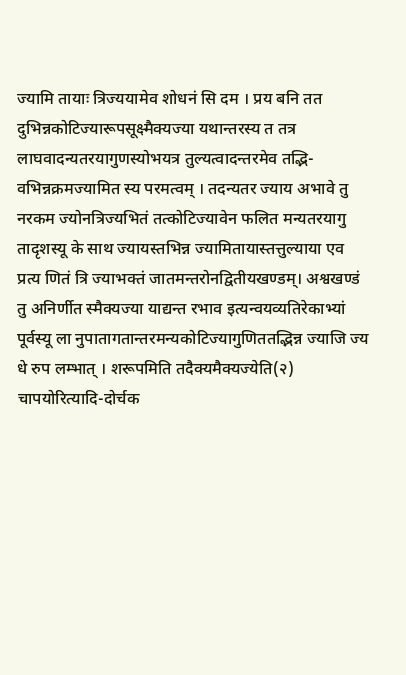ज्यामि तायाः त्रिज्ययामेव शोधनं सि दम । प्रय बनि तत दुभिन्नकोटिज्यारूपसूक्ष्मैक्यज्या यथान्तरस्य त तत्र लाघवादन्यतरयागुणस्योभयत्र तुल्यत्वादन्तरमेव तद्भि- वभिन्नक्रमज्यामित स्य परमत्वम् । तदन्यतर ज्याय अभावे तु नरकम ज्योनत्रिज्यभितं तत्कोटिज्यावेन फलित मन्यतरयागु तादृशस्यू के साथ ज्यायस्तभिन्न ज्यामितायास्तत्तुल्याया एव प्रत्य णितं त्रि ज्याभक्तं जातमन्तरोनद्वितीयखण्डम्। अश्वखण्डं तु अनिर्णीत स्मैक्यज्या याद्यन्त रभाव इत्यन्वयव्यतिरेकाभ्यां पूर्वस्यू ला नुपातागतान्तरमन्यकोटिज्यागुणिततद्भिन्न ज्याजि ज्य धे रुप लम्भात् । शरूपमिति तदैक्यमैक्यज्येति(२) चापयोरित्यादि-दोर्चक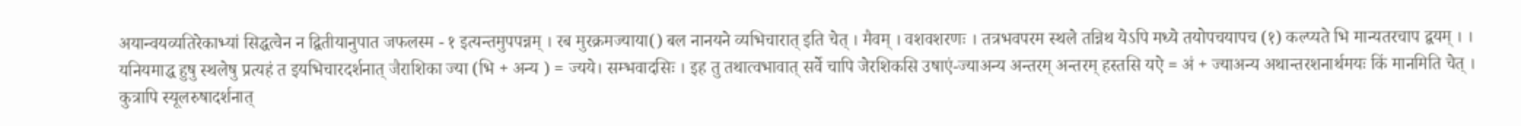अयान्वयव्यतिरेकाभ्यां सिद्धत्वेन न द्वितीयानुपात जफलस्म - १ इत्यन्तमुपपन्नम् । रब मुरक्रमज्याया() बल नानयने व्यभिचारात् इति चेत् । मैवम् । वशवशरणः । तत्रभवपरम स्थले तन्निथ येऽपि मध्ये तयोपचयापच (१) कल्प्यते भि मान्यतरचाप द्वयम् । । यनियमाद्ध हुषु स्थलेषु प्रत्यहं त इयभिचारदर्शनात् जैराशिका ज्या (भि + अन्य ) = ज्यये। सम्भवादसिः । इह तु तथात्वभावात् सर्वे चापि जेरशिकसि उषाएं-ज्याअन्य अन्तरम् अन्तरम् हस्तसि यऐ = अं + ज्याअन्य अथान्तरशनार्थमयः किं मानमिति चेत् । कुत्रापि स्यूलरुषादर्शनात्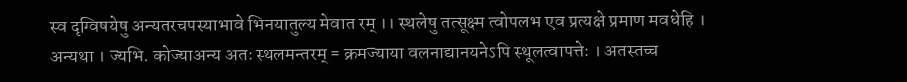स्व दृग्विषयेषु अन्यतरचपस्याभावे भिनयातुल्य मेवात रम् ।। स्थलेषु तत्सूक्ष्म त्वोपलभ एव प्रत्यक्षे प्रमाण मवधेहि । अन्यथा । ज्यभि. कोज्याअन्य अतः स्थलमन्तरम् = क्रमज्याया वलनाद्यानयनेऽपि स्थूलत्वापत्तेः । अतस्तच्च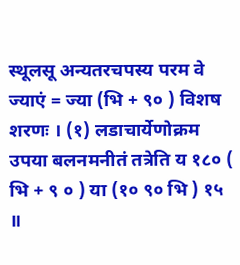स्थूलसू अन्यतरचपस्य परम वे ज्याएं = ज्या (भि + ९० ) विशष शरणः । (१) लडाचार्येणोक्रम उपया बलनमनीतं तत्रेति य १८० ( भि + ९ ० ) या (१० ९० भि ) १५ ॥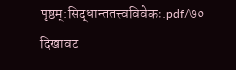पृष्ठम्:सिद्धान्ततत्त्वविवेकः.pdf/७०
दिखावट